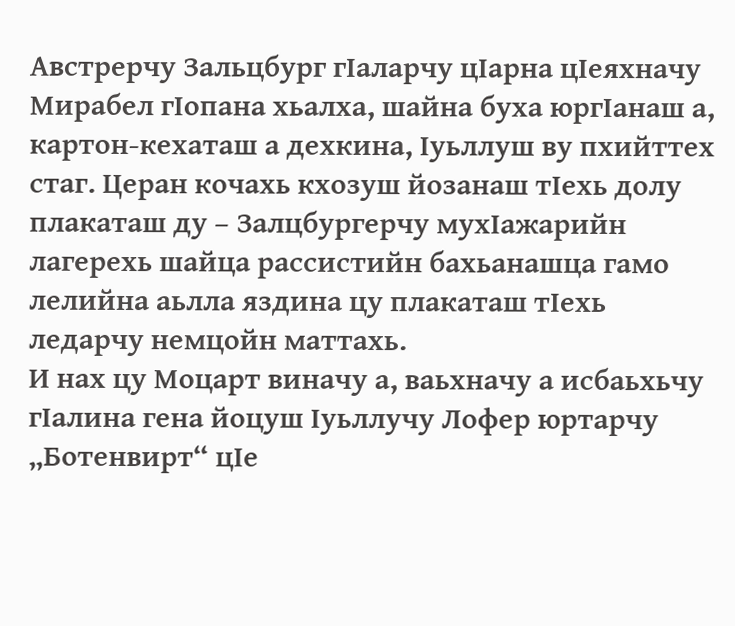Австрерчу Зальцбург гIаларчу цIарна цIеяхначу Мирабел гIопана хьалха, шайна буха юргIанаш а, картон-кехаташ а дехкина, Iуьллуш ву пхийттех стаг. Церан кочахь кхозуш йозанаш тIехь долу плакаташ ду – Залцбургерчу мухIажарийн лагерехь шайца рассистийн бахьанашца гамо лелийна аьлла яздина цу плакаташ тIехь ледарчу немцойн маттахь.
И нах цу Моцарт виначу а, ваьхначу а исбаьхьчу гIалина гена йоцуш Iуьллучу Лофер юртарчу „Ботенвирт“ цIе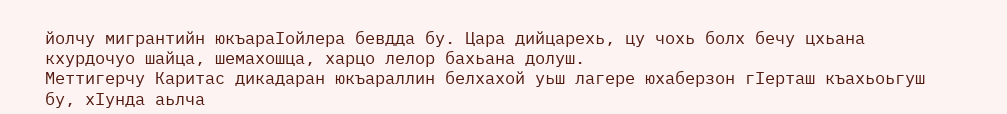йолчу мигрантийн юкъараIойлера бевдда бу. Цара дийцарехь, цу чохь болх бечу цхьана кхурдочуо шайца, шемахошца, харцо лелор бахьана долуш.
Меттигерчу Каритас дикадаран юкъараллин белхахой уьш лагере юхаберзон гIерташ къахьоьгуш бу, хIунда аьлча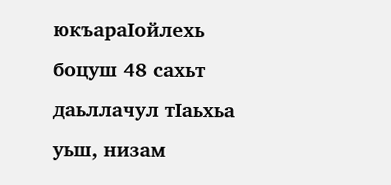юкъараIойлехь боцуш 48 сахьт даьллачул тIаьхьа уьш, низам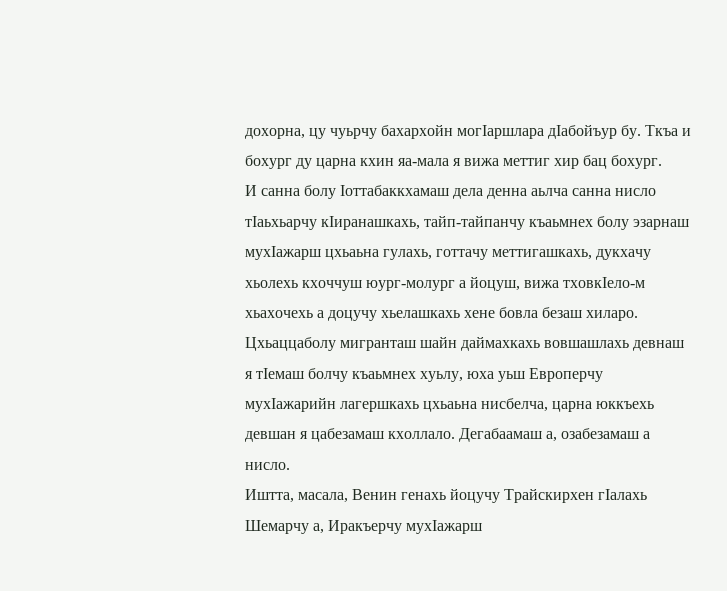дохорна, цу чуьрчу бахархойн могIаршлара дIабойъур бу. Ткъа и бохург ду царна кхин яа-мала я вижа меттиг хир бац бохург.
И санна болу Iоттабаккхамаш дела денна аьлча санна нисло тIаьхьарчу кIиранашкахь, тайп-тайпанчу къаьмнех болу эзарнаш мухIажарш цхьаьна гулахь, готтачу меттигашкахь, дукхачу хьолехь кхоччуш юург-молург а йоцуш, вижа тховкIело-м хьахочехь а доцучу хьелашкахь хене бовла безаш хиларо.
Цхьаццаболу мигранташ шайн даймахкахь вовшашлахь девнаш я тIемаш болчу къаьмнех хуьлу, юха уьш Европерчу мухIажарийн лагершкахь цхьаьна нисбелча, царна юккъехь девшан я цабезамаш кхоллало. Дегабаамаш а, озабезамаш а нисло.
Иштта, масала, Венин генахь йоцучу Трайскирхен гIалахь Шемарчу а, Иракъерчу мухIажарш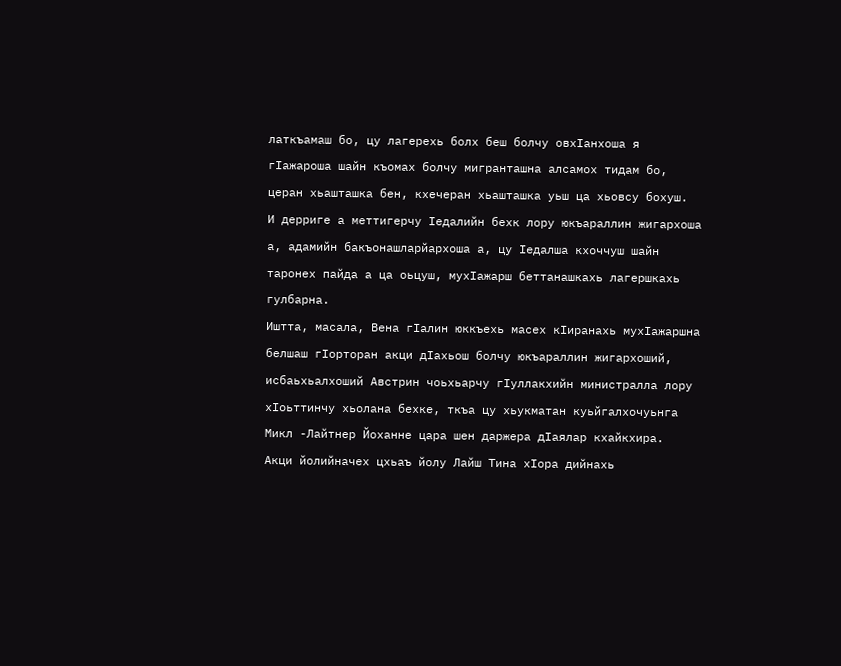латкъамаш бо, цу лагерехь болх беш болчу овхIанхоша я гIажароша шайн къомах болчу мигранташна алсамох тидам бо, церан хьашташка бен, кхечеран хьашташка уьш ца хьовсу бохуш.
И дерриге а меттигерчу Iедалийн бехк лору юкъараллин жигархоша а, адамийн бакъонашларйархоша а, цу Iедалша кхоччуш шайн таронех пайда а ца оьцуш, мухIажарш беттанашкахь лагершкахь гулбарна.
Иштта, масала, Вена гIалин юккъехь масех кIиранахь мухIажаршна белшаш гIорторан акци дIахьош болчу юкъараллин жигархоший, исбаьхьалхоший Австрин чоьхьарчу гIуллакхийн министралла лору хIоьттинчу хьолана бехке, ткъа цу хьукматан куьйгалхочуьнга Микл -Лайтнер Йоханне цара шен даржера дIаялар кхайкхира.
Акци йолийначех цхьаъ йолу Лайш Тина хIора дийнахь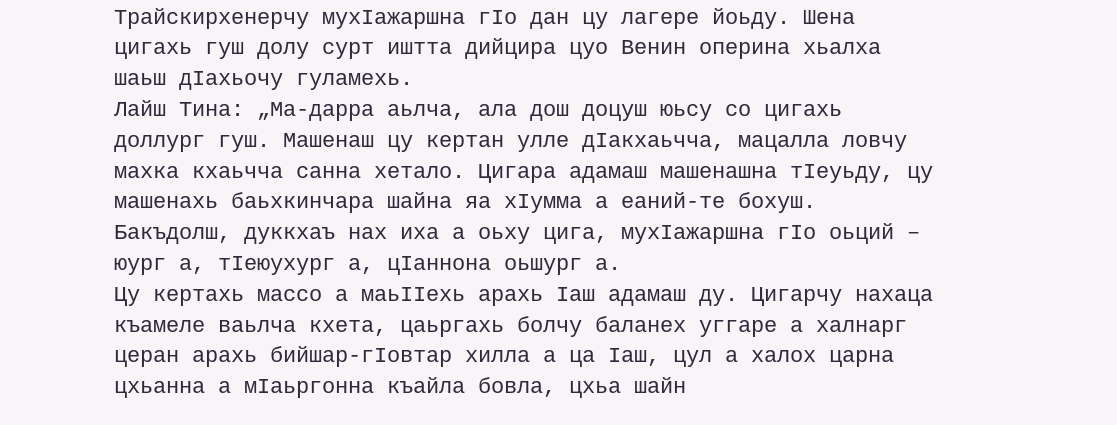Трайскирхенерчу мухIажаршна гIо дан цу лагере йоьду. Шена цигахь гуш долу сурт иштта дийцира цуо Венин оперина хьалха шаьш дIахьочу гуламехь.
Лайш Тина: „Ма-дарра аьлча, ала дош доцуш юьсу со цигахь доллург гуш. Машенаш цу кертан улле дIакхаьчча, мацалла ловчу махка кхаьчча санна хетало. Цигара адамаш машенашна тIеуьду, цу машенахь баьхкинчара шайна яа хIумма а еаний-те бохуш. Бакъдолш, дуккхаъ нах иха а оьху цига, мухIажаршна гIо оьций – юург а, тIеюухург а, цIаннона оьшург а.
Цу кертахь массо а маьIIехь арахь Iаш адамаш ду. Цигарчу нахаца къамеле ваьлча кхета, цаьргахь болчу баланех уггаре а халнарг церан арахь бийшар-гIовтар хилла а ца Iаш, цул а халох царна цхьанна а мIаьргонна къайла бовла, цхьа шайн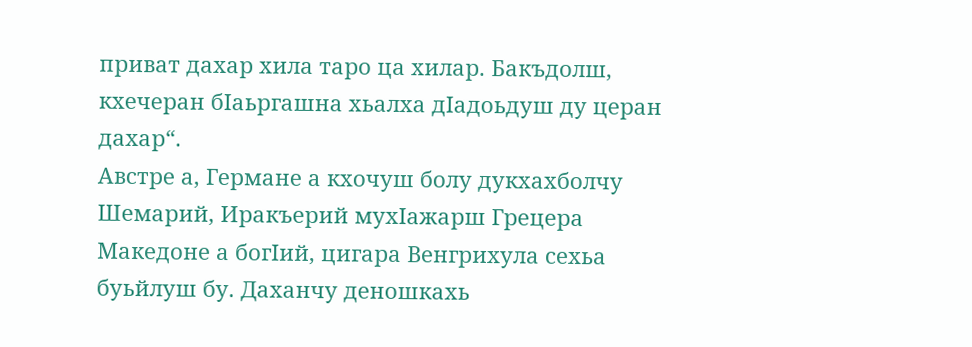приват дахар хила таро ца хилар. Бакъдолш, кхечеран бIаьргашна хьалха дIадоьдуш ду церан дахар“.
Австре а, Германе а кхочуш болу дукхахболчу Шемарий, Иракъерий мухIажарш Грецера Македоне а богIий, цигара Венгрихула сехьа буьйлуш бу. Даханчу деношкахь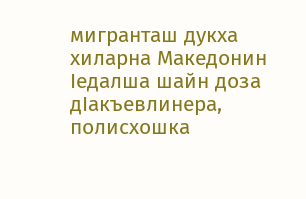мигранташ дукха хиларна Македонин Iедалша шайн доза дIакъевлинера, полисхошка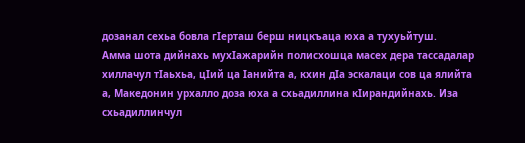дозанал сехьа бовла гIерташ берш ницкъаца юха а тухуьйтуш.
Амма шота дийнахь мухIажарийн полисхошца масех дера тассадалар хиллачул тIаьхьа, цIий ца Iанийта а, кхин дIа эскалаци сов ца ялийта а, Македонин урхалло доза юха а схьадиллина кIирандийнахь. Иза схьадиллинчул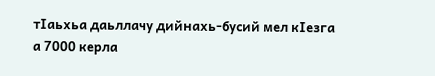тIаьхьа даьллачу дийнахь-бусий мел кIезга а 7000 керла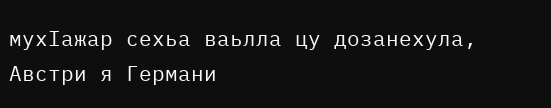мухIажар сехьа ваьлла цу дозанехула, Австри я Германи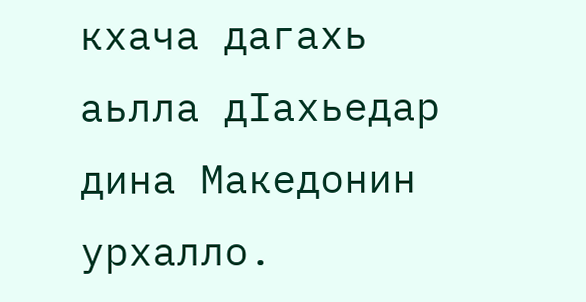кхача дагахь аьлла дIахьедар дина Македонин урхалло.